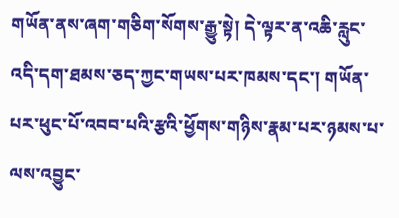གཡོན་ནས་ཞག་གཅིག་སོགས་རྒྱུ་སྟེ། དེ་ལྟར་ན་འཆི་རླུང་འདི་དག་ཐམས་ཅད་ཀྱང་གཡས་པར་ཁམས་དང་། གཡོན་པར་ཕུང་པོ་འབབ་པའི་རྩའི་ཕྱོགས་གཉིས་རྣམ་པར་ཉམས་པ་ལས་འབྱུང་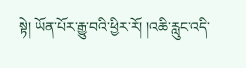སྟེ། ཡོན་པོར་རྒྱུ་བའི་ཕྱིར་རོ། །འཆི་རླུང་འདི་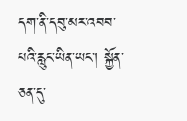དག་ནི་དབུ་མར་འབབ་པའི་རླུང་ཡིན་ཡང་། སྐྱོན་ཅན་དུ་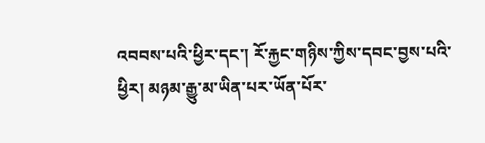འབབས་པའི་ཕྱིར་དང་། རོ་རྐྱང་གཉིས་ཀྱིས་དབང་བྱས་པའི་ཕྱིར། མཉམ་རྒྱུ་མ་ཡིན་པར་ཡོན་པོར་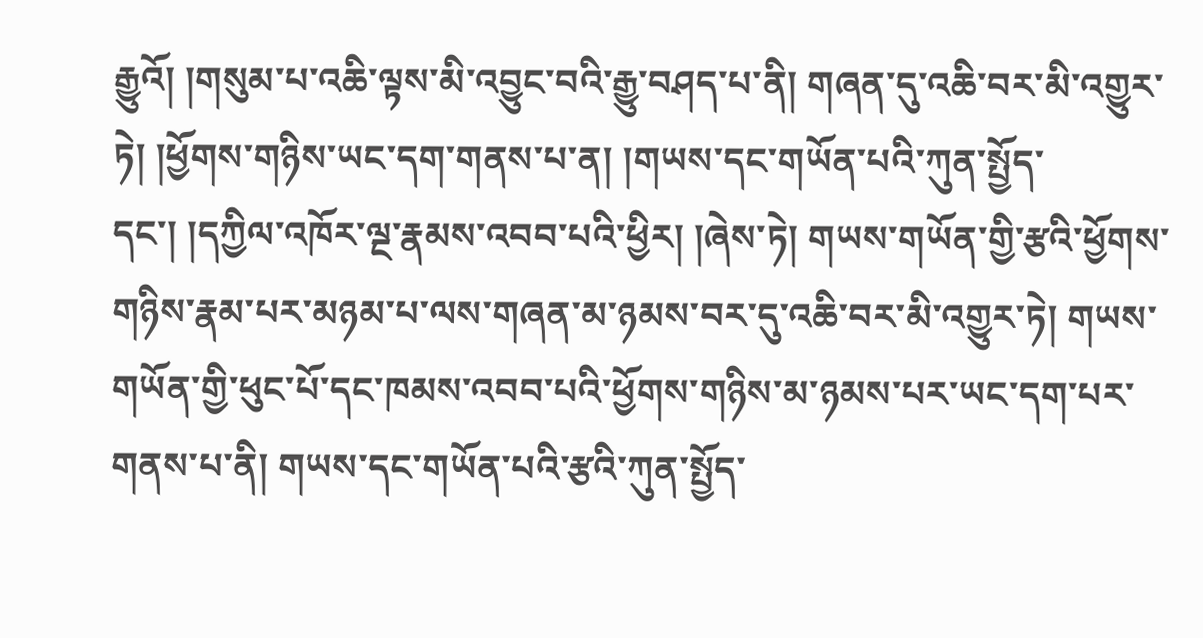རྒྱུའོ། །གསུམ་པ་འཆི་ལྟས་མི་འབྱུང་བའི་རྒྱུ་བཤད་པ་ནི། གཞན་དུ་འཆི་བར་མི་འགྱུར་ཏེ། །ཕྱོགས་གཉིས་ཡང་དག་གནས་པ་ན། །གཡས་དང་གཡོན་པའི་ཀུན་སྤྱོད་དང་། །དཀྱིལ་འཁོར་ལྔ་རྣམས་འབབ་པའི་ཕྱིར། །ཞེས་ཏེ། གཡས་གཡོན་གྱི་རྩའི་ཕྱོགས་གཉིས་རྣམ་པར་མཉམ་པ་ལས་གཞན་མ་ཉམས་བར་དུ་འཆི་བར་མི་འགྱུར་ཏེ། གཡས་གཡོན་གྱི་ཕུང་པོ་དང་ཁམས་འབབ་པའི་ཕྱོགས་གཉིས་མ་ཉམས་པར་ཡང་དག་པར་གནས་པ་ནི། གཡས་དང་གཡོན་པའི་རྩའི་ཀུན་སྤྱོད་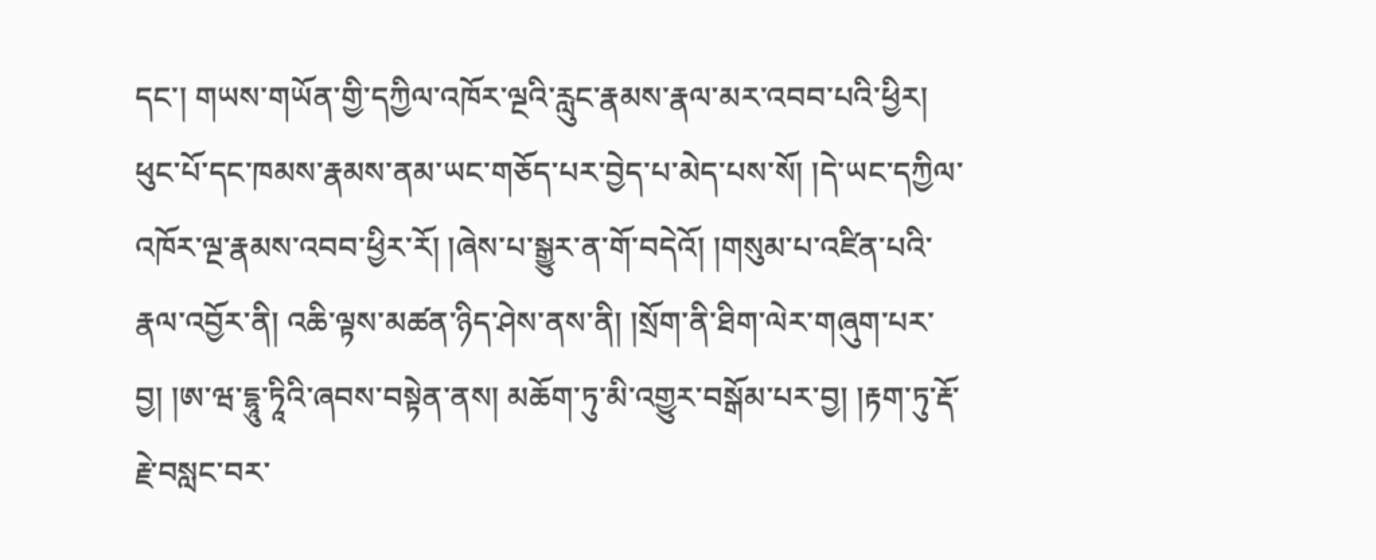དང་། གཡས་གཡོན་གྱི་དཀྱིལ་འཁོར་ལྔའི་རླུང་རྣམས་རྣལ་མར་འབབ་པའི་ཕྱིར། ཕུང་པོ་དང་ཁམས་རྣམས་ནམ་ཡང་གཅོད་པར་བྱེད་པ་མེད་པས་སོ། །དེ་ཡང་དཀྱིལ་འཁོར་ལྔ་རྣམས་འབབ་ཕྱིར་རོ། །ཞེས་པ་སྒྱུར་ན་གོ་བདེའོ། །གསུམ་པ་འཛིན་པའི་རྣལ་འབྱོར་ནི། འཆི་ལྟས་མཚན་ཉིད་ཤེས་ནས་ནི། །སྲོག་ནི་ཐིག་ལེར་གཞུག་པར་བྱ། །ཨ་ཝ་དྷཱུ་ཏཱིའི་ཞབས་བསྟེན་ནས། མཆོག་ཏུ་མི་འགྱུར་བསྒོམ་པར་བྱ། །རྟག་ཏུ་རྡོ་རྗེ་བསླང་བར་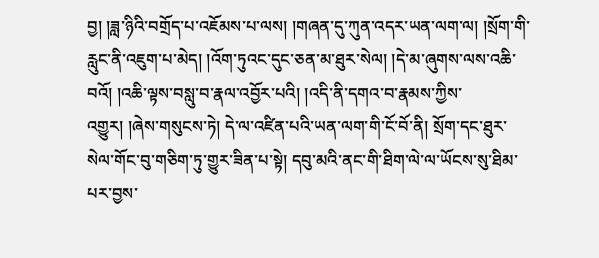བྱ། །ཟླ་ཉིའི་བགྲོད་པ་འཇོམས་པ་ལས། །གཞན་དུ་ཀུན་འདར་ཡན་ལག་ལ། །སྲོག་གི་རླུང་ནི་འཇུག་པ་མེད། །འོག་ཏུའང་དུང་ཅན་མ་ཐུར་སེལ། །དེ་མ་ཞུགས་ལས་འཆི་བའོ། །འཆི་ལྟས་བསླུ་བ་རྣལ་འབྱོར་པའི། །འདི་ནི་དགའ་བ་རྣམས་ཀྱིས་འགྱུར། །ཞེས་གསུངས་ཏེ། དེ་ལ་འཛིན་པའི་ཡན་ལག་གི་ངོ་བོ་ནི། སྲོག་དང་ཐུར་སེལ་གོང་བུ་གཅིག་ཏུ་གྱུར་ཟིན་པ་སྟེ། དབུ་མའི་ནང་གི་ཐིག་ལེ་ལ་ཡོངས་སུ་ཐིམ་པར་བྱས་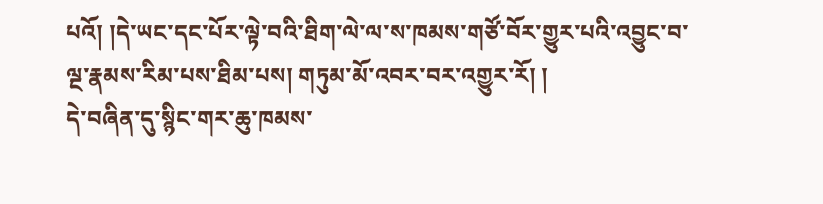པའོ། །དེ་ཡང་དང་པོར་ལྟེ་བའི་ཐིག་ལེ་ལ་ས་ཁམས་གཙོ་བོར་གྱུར་པའི་འབྱུང་བ་ལྔ་རྣམས་རིམ་པས་ཐིམ་པས། གཏུམ་མོ་འབར་བར་འགྱུར་རོ། །
དེ་བཞིན་དུ་སྙིང་གར་ཆུ་ཁམས་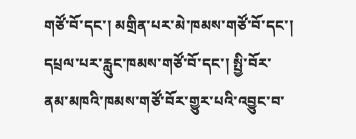གཙོ་བོ་དང་། མགྲིན་པར་མེ་ཁམས་གཙོ་བོ་དང་། དཔྲལ་པར་རླུང་ཁམས་གཙོ་བོ་དང་། སྤྱི་བོར་ནམ་མཁའི་ཁམས་གཙོ་བོར་གྱུར་པའི་འབྱུང་བ་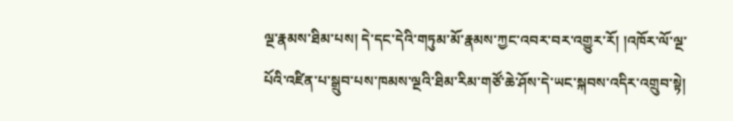ལྔ་རྣམས་ཐིམ་པས། དེ་དང་དེའི་གཏུམ་མོ་རྣམས་ཀྱང་འབར་བར་འགྱུར་རོ། །འཁོར་ལོ་ལྔ་པོའི་འཛིན་པ་སྒྲུབ་པས་ཁམས་ལྔའི་ཐིམ་རིམ་གཙོ་ཆེ་ཤོས་དེ་ཡང་སྐབས་འདིར་འགྲུབ་སྟེ།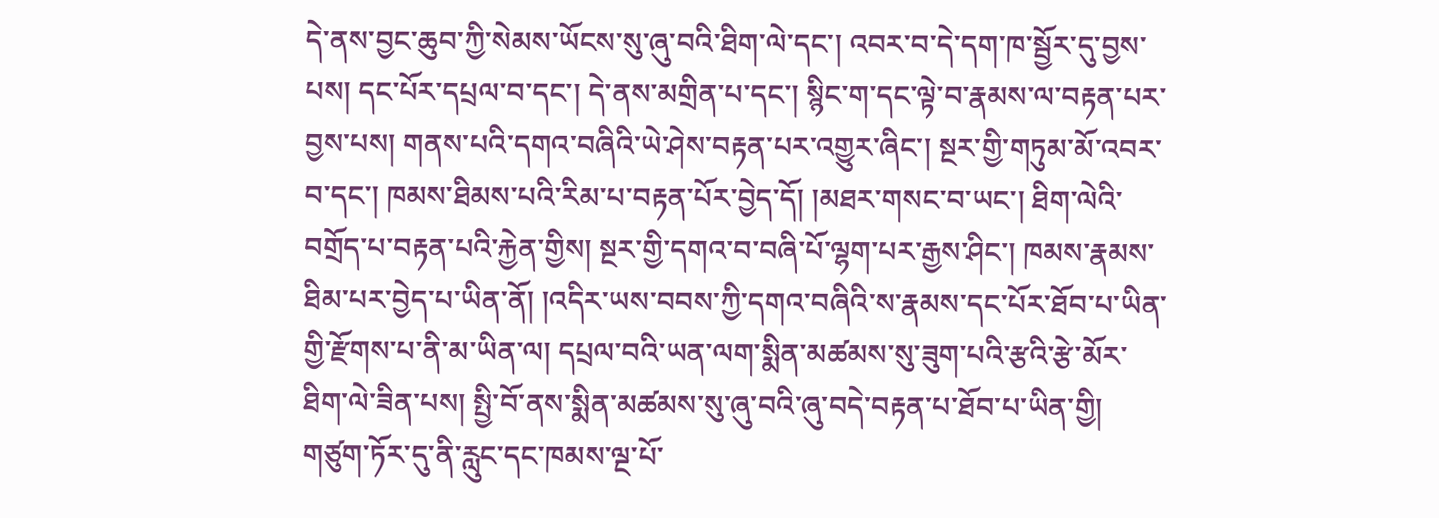དེ་ནས་བྱང་ཆུབ་ཀྱི་སེམས་ཡོངས་སུ་ཞུ་བའི་ཐིག་ལེ་དང་། འབར་བ་དེ་དག་ཁ་སྦྱོར་དུ་བྱས་པས། དང་པོར་དཔྲལ་བ་དང་། དེ་ནས་མགྲིན་པ་དང་། སྙིང་ག་དང་ལྟེ་བ་རྣམས་ལ་བརྟན་པར་བྱས་པས། གནས་པའི་དགའ་བཞིའི་ཡེ་ཤེས་བརྟན་པར་འགྱུར་ཞིང་། སྔར་གྱི་གཏུམ་མོ་འབར་བ་དང་། ཁམས་ཐིམས་པའི་རིམ་པ་བརྟན་པོར་བྱེད་དོ། །མཐར་གསང་བ་ཡང་། ཐིག་ལེའི་བགྲོད་པ་བརྟན་པའི་རྐྱེན་གྱིས། སྔར་གྱི་དགའ་བ་བཞི་པོ་ལྷག་པར་རྒྱས་ཤིང་། ཁམས་རྣམས་ཐིམ་པར་བྱེད་པ་ཡིན་ནོ། །འདིར་ཡས་བབས་ཀྱི་དགའ་བཞིའི་ས་རྣམས་དང་པོར་ཐོབ་པ་ཡིན་གྱི་རྫོགས་པ་ནི་མ་ཡིན་ལ། དཔྲལ་བའི་ཡན་ལག་སྨིན་མཚམས་སུ་ཟུག་པའི་རྩའི་རྩེ་མོར་ཐིག་ལེ་ཟིན་པས། སྤྱི་བོ་ནས་སྨིན་མཚམས་སུ་ཞུ་བའི་ཞུ་བདེ་བརྟན་པ་ཐོབ་པ་ཡིན་གྱི། གཙུག་ཏོར་དུ་ནི་རླུང་དང་ཁམས་ལྔ་པོ་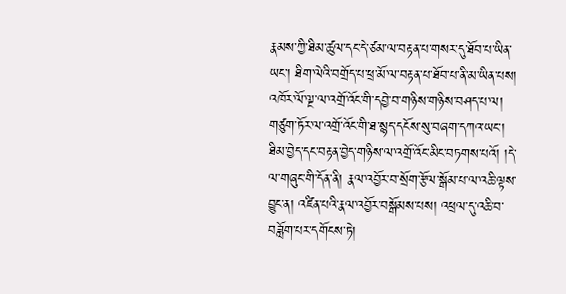རྣམས་ཀྱི་ཐིམ་ཚུལ་དང་དེ་ཙམ་ལ་བརྟན་པ་གསར་དུ་ཐོབ་པ་ཡིན་ཡང་། ཐིག་ལེའི་བགྲོད་པ་ཕྲ་མོ་ལ་བརྟན་པ་ཐོབ་པ་ནི་མ་ཡིན་པས། འཁོར་ལོ་ལྔ་ལ་འགྲོ་འོང་གི་དབྱེ་བ་གཉིས་གཉིས་བཤད་པ་ལ། གཙུག་ཏོར་ལ་འགྲོ་འོང་གི་ཐ་སྙད་དངོས་སུ་བཞག་དཀའ་ཡང་། ཐིམ་བྱེད་དང་བརྟན་བྱེད་གཉིས་ལ་འགྲོ་འོང་མིང་བཏགས་པའོ། །དེ་ལ་གཞུང་གི་དོན་ནི། རྣལ་འབྱོར་བ་སྲོག་རྩོལ་སྒོམ་པ་ལ་འཆི་ལྟས་བྱུང་ན། འཛིན་པའི་རྣལ་འབྱོར་བསྒོམས་པས། འཕྲལ་དུ་འཆི་བ་བཟློག་པར་དགོངས་ཏེ།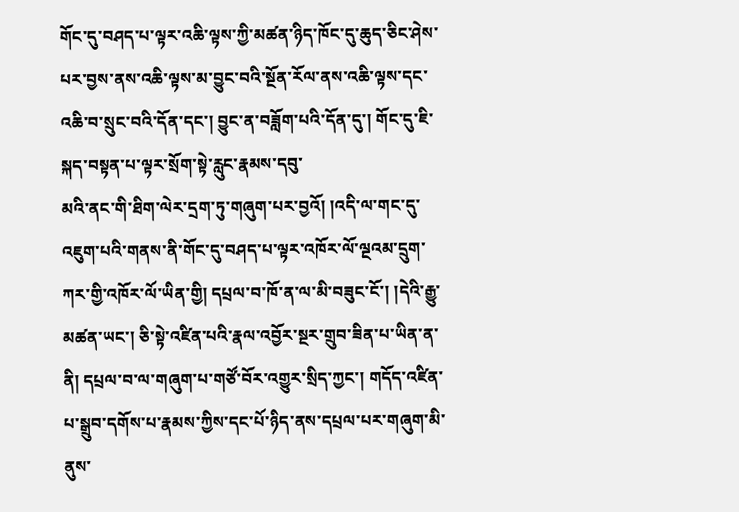གོང་དུ་བཤད་པ་ལྟར་འཆི་ལྟས་ཀྱི་མཚན་ཉིད་ཁོང་དུ་ཆུད་ཅིང་ཤེས་པར་བྱས་ནས་འཆི་ལྟས་མ་བྱུང་བའི་སྔོན་རོལ་ནས་འཆི་ལྟས་དང་འཆི་བ་སྲུང་བའི་དོན་དང་། བྱུང་ན་བཟློག་པའི་དོན་དུ་། གོང་དུ་ཇི་སྐད་བསྟན་པ་ལྟར་སྲོག་སྟེ་རླུང་རྣམས་དབུ་
མའི་ནང་གི་ཐིག་ལེར་དྲག་ཏུ་གཞུག་པར་བྱའོ། །འདི་ལ་གང་དུ་འཇུག་པའི་གནས་ནི་གོང་དུ་བཤད་པ་ལྟར་འཁོར་ལོ་ལྔའམ་དྲུག་ཀར་གྱི་འཁོར་ལོ་ཡིན་གྱི། དཔྲལ་བ་ཁོ་ན་ལ་མི་བཟུང་ངོ་། །དེའི་རྒྱུ་མཚན་ཡང་། ཅི་སྟེ་འཛིན་པའི་རྣལ་འབྱོར་སྔར་གྲུབ་ཟིན་པ་ཡིན་ན་ནི། དཔྲལ་བ་ལ་གཞུག་པ་གཙོ་བོར་འགྱུར་སྲིད་ཀྱང་། གདོད་འཛིན་པ་སྒྲུབ་དགོས་པ་རྣམས་ཀྱིས་དང་པོ་ཉིད་ནས་དཔྲལ་པར་གཞུག་མི་ནུས་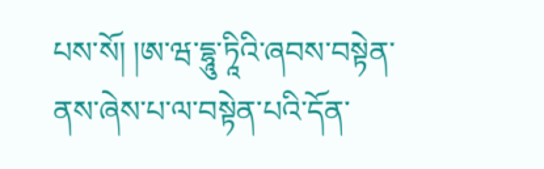པས་སོ། །ཨ་ཝ་དྷཱུ་ཏཱིའི་ཞབས་བསྟེན་ནས་ཞེས་པ་ལ་བསྟེན་པའི་དོན་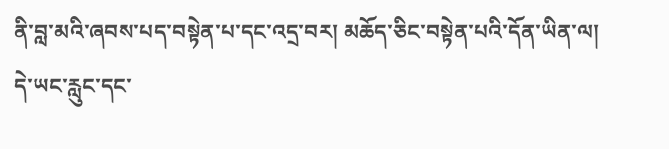ནི་བླ་མའི་ཞབས་པད་བསྟེན་པ་དང་འདྲ་བར། མཆོད་ཅིང་བསྟེན་པའི་དོན་ཡིན་ལ། དེ་ཡང་རླུང་དང་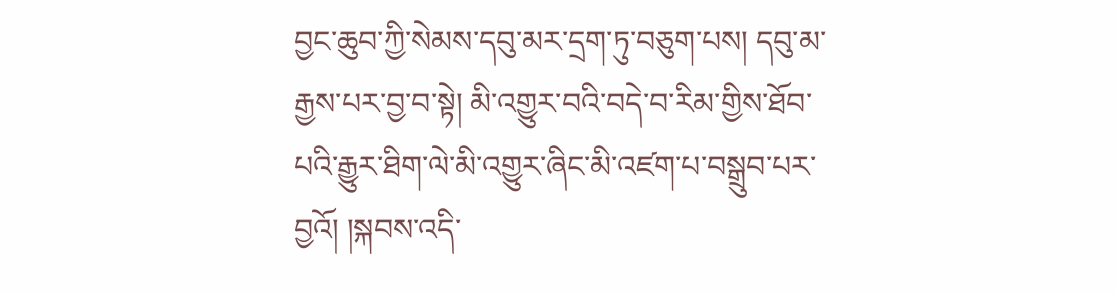བྱང་ཆུབ་ཀྱི་སེམས་དབུ་མར་དྲག་ཏུ་བཅུག་པས། དབུ་མ་རྒྱས་པར་བྱ་བ་སྟེ། མི་འགྱུར་བའི་བདེ་བ་རིམ་གྱིས་ཐོབ་པའི་རྒྱུར་ཐིག་ལེ་མི་འགྱུར་ཞིང་མི་འཛག་པ་བསྒྲུབ་པར་བྱའོ། །སྐབས་འདི་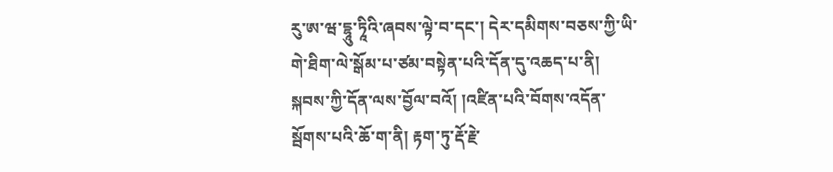རུ་ཨ་ཝ་དྷཱུ་ཏཱིའི་ཞབས་ལྟེ་བ་དང་། དེར་དམིགས་བཅས་ཀྱི་ཡི་གེ་ཐིག་ལེ་སྒོམ་པ་ཙམ་བསྟེན་པའི་དོན་དུ་འཆད་པ་ནི། སྐབས་ཀྱི་དོན་ལས་བྱོལ་བའོ། །འཛིན་པའི་བོགས་འདོན་སྦོགས་པའི་ཆོ་ག་ནི། རྟག་ཏུ་རྡོ་རྗེ་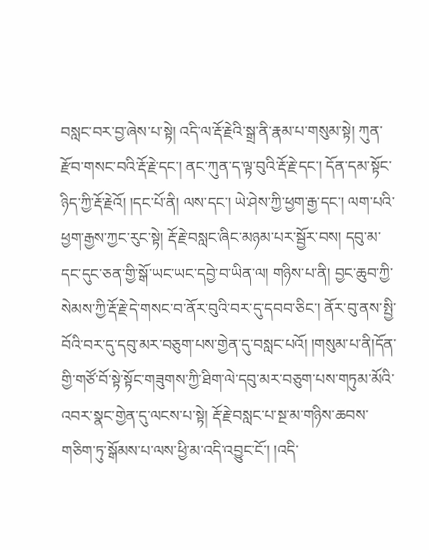བསླང་བར་བྱ་ཞེས་པ་སྟེ། འདི་ལ་རྡོ་རྗེའི་སྒྲ་ནི་རྣམ་པ་གསུམ་སྟེ། ཀུན་རྫོབ་གསང་བའི་རྡོ་རྗེ་དང་། ནང་ཀུན་ད་ལྟ་བུའི་རྡོ་རྗེ་དང་། དོན་དམ་སྟོང་ཉིད་ཀྱི་རྡོ་རྗེའོ། །དང་པོ་ནི། ལས་དང་། ཡེ་ཤེས་ཀྱི་ཕྱག་རྒྱ་དང་། ལག་པའི་ཕྱག་རྒྱས་ཀྱང་རུང་སྟེ། རྡོ་རྗེ་བསླང་ཞིང་མཉམ་པར་སྦྱོར་བས། དབུ་མ་དང་དུང་ཅན་གྱི་སྒོ་ཡང་ཡང་དབྱེ་བ་ཡིན་ལ། གཉིས་པ་ནི། བྱང་ཆུབ་ཀྱི་སེམས་ཀྱི་རྡོ་རྗེ་དེ་གསང་བ་ནོར་བུའི་བར་དུ་དབབ་ཅིང་། ནོར་བུ་ནས་སྤྱི་བོའི་བར་དུ་དབུ་མར་བཅུག་པས་གྱེན་དུ་བསླང་པའོ། །གསུམ་པ་ནི།དོན་གྱི་གཙོ་བོ་སྟེ་སྟོང་གཟུགས་ཀྱི་ཐིག་ལེ་དབུ་མར་བཅུག་པས་གཏུམ་མོའི་འབར་སྣང་གྱེན་དུ་ལངས་པ་སྟེ། རྡོ་རྗེ་བསླང་པ་སྔ་མ་གཉིས་ཆབས་གཅིག་ཏུ་སྒོམས་པ་ལས་ཕྱི་མ་འདི་འབྱུང་ངོ་། །འདི་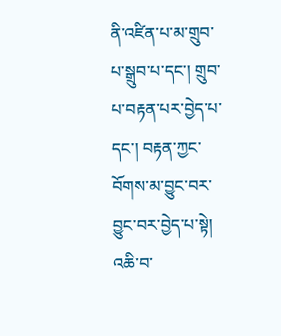ནི་འཛིན་པ་མ་གྲུབ་པ་སྒྲུབ་པ་དང་། གྲུབ་པ་བརྟན་པར་བྱེད་པ་དང་། བརྟན་ཀྱང་བོགས་མ་བྱུང་བར་བྱུང་བར་བྱེད་པ་སྟེ། འཆི་བ་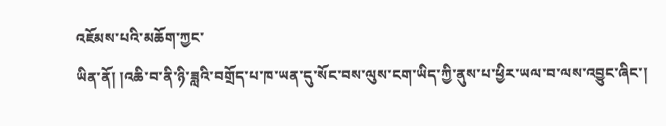འཇོམས་པའི་མཆོག་ཀྱང་
ཡིན་ནོ། །འཆི་བ་ནི་ཉི་ཟླའི་བགྲོད་པ་ཁ་ཡན་དུ་སོང་བས་ལུས་ངག་ཡིད་ཀྱི་ནུས་པ་ཕྱིར་ཡལ་བ་ལས་འབྱུང་ཞིང་།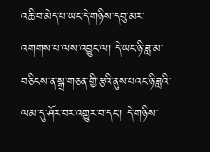འཆི་བ་མེད་པ་ཡང་དེ་གཉིས་དབུ་མར་འགགས་པ་ལས་འབྱུང་ལ། དེ་ཡང་ཉི་ཟླ་མ་བཅིངས་ན་སྒྲ་གཅན་གྱི་རྩའི་ནུས་པའང་ཉི་ཟླའི་ལམ་དུ་ཤོར་བར་འགྱུར་བ་དང་། དེ་གཉིས་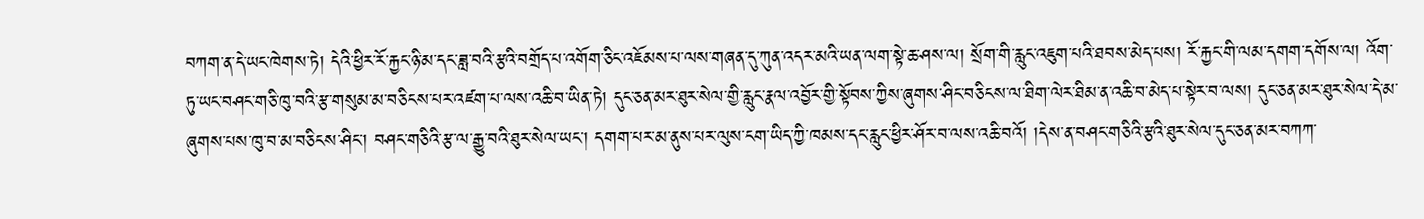བཀག་ན་དེ་ཡང་ཁེགས་ཏེ། དེའི་ཕྱིར་རོ་རྐྱང་ཉི་མ་དང་ཟླ་བའི་རྩའི་བགྲོད་པ་འགོག་ཅིང་འཇོམས་པ་ལས་གཞན་དུ་ཀུན་འདར་མའི་ཡན་ལག་སྟེ་ཆ་ཤས་ལ། སྲོག་གི་རླུང་འཇུག་པའི་ཐབས་མེད་པས། རོ་རྐྱང་གི་ལམ་དགག་དགོས་ལ། འོག་ཏུ་ཡང་བཤང་གཅི་ཁུ་བའི་རྩ་གསུམ་མ་བཅིངས་པར་འཛག་པ་ལས་འཆི་བ་ཡིན་ཏེ། དུང་ཅན་མར་ཐུར་སེལ་གྱི་རླུང་རྣལ་འབྱོར་གྱི་སྟོབས་ཀྱིས་ཞུགས་ཤིང་བཅིངས་ལ་ཐིག་ལེར་ཐིམ་ན་འཆི་བ་མེད་པ་སྟེར་བ་ལས། དུང་ཅན་མར་ཐུར་སེལ་དེ་མ་ཞུགས་པས་ཁུ་བ་མ་བཅིངས་ཤིང་། བཤང་གཅིའི་རྩ་ལ་རྒྱུ་བའི་ཐུར་སེལ་ཡང་། དགག་པར་མ་ནུས་པར་ལུས་ངག་ཡིད་ཀྱི་ཁམས་དང་རླུང་ཕྱིར་ཤོར་བ་ལས་འཆི་བའོ། །དེས་ན་བཤང་གཅིའི་རྩའི་ཐུར་སེལ་དུང་ཅན་མར་བཀཀ་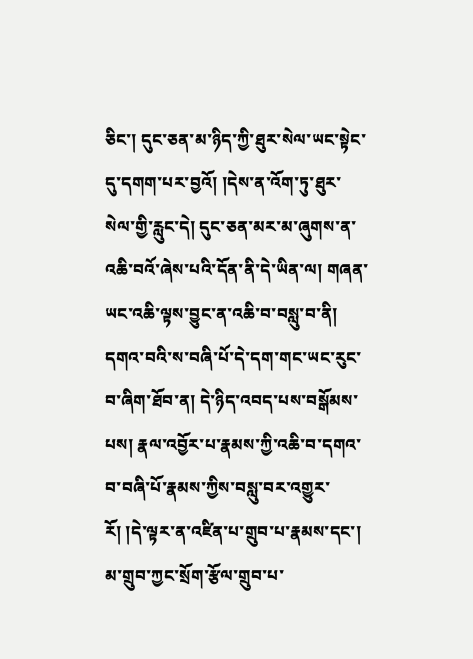ཅིང་། དུང་ཅན་མ་ཉིད་ཀྱི་ཐུར་སེལ་ཡང་སྟེང་དུ་དགག་པར་བྱའོ། །དེས་ན་འོག་ཏུ་ཐུར་སེལ་གྱི་རླུང་དེ། དུང་ཅན་མར་མ་ཞུགས་ན་འཆི་བའོ་ཞེས་པའི་དོན་ནི་དེ་ཡིན་ལ། གཞན་ཡང་འཆི་ལྟས་བྱུང་ན་འཆི་བ་བསླུ་བ་ནི། དགའ་བའི་ས་བཞི་པོ་དེ་དག་གང་ཡང་རུང་བ་ཞིག་ཐོབ་ན། དེ་ཉིད་འབད་པས་བསྒོམས་པས། རྣལ་འབྱོར་པ་རྣམས་ཀྱི་འཆི་བ་དགའ་བ་བཞི་པོ་རྣམས་ཀྱིས་བསླུ་བར་འགྱུར་རོ། །དེ་ལྟར་ན་འཛིན་པ་གྲུབ་པ་རྣམས་དང་། མ་གྲུབ་ཀྱང་སྲོག་རྩོལ་གྲུབ་པ་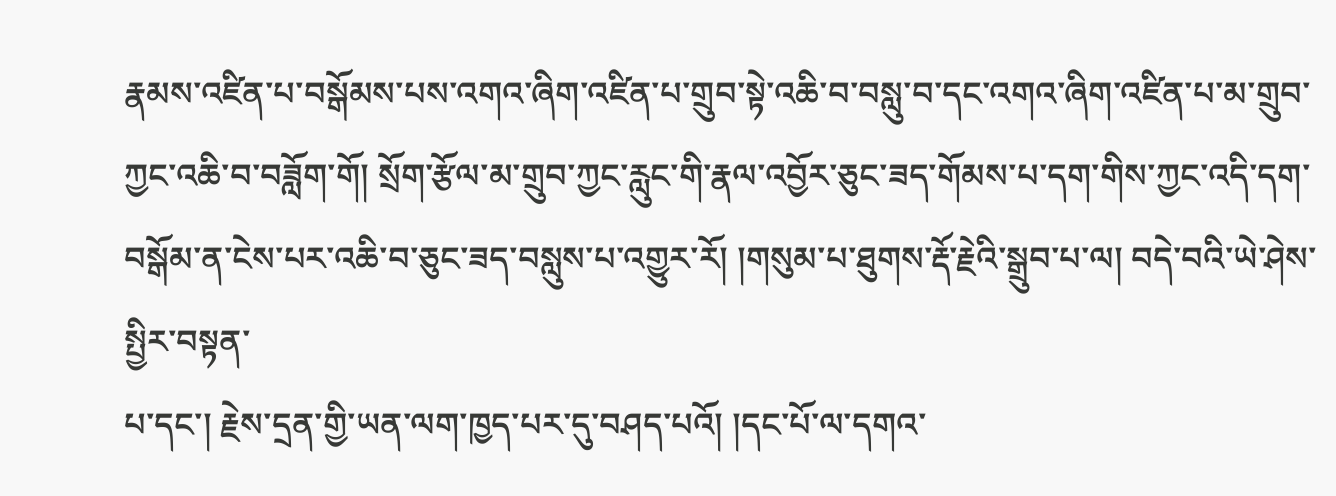རྣམས་འཛིན་པ་བསྒོམས་པས་འགའ་ཞིག་འཛིན་པ་གྲུབ་སྟེ་འཆི་བ་བསླུ་བ་དང་འགའ་ཞིག་འཛིན་པ་མ་གྲུབ་ཀྱང་འཆི་བ་བཟློག་གོ། སྲོག་རྩོལ་མ་གྲུབ་ཀྱང་རླུང་གི་རྣལ་འབྱོར་ཅུང་ཟད་གོམས་པ་དག་གིས་ཀྱང་འདི་དག་བསྒོམ་ན་ངེས་པར་འཆི་བ་ཅུང་ཟད་བསླུས་པ་འགྱུར་རོ། །གསུམ་པ་ཐུགས་རྡོ་རྗེའི་སྒྲུབ་པ་ལ། བདེ་བའི་ཡེ་ཤེས་སྤྱིར་བསྟན་
པ་དང་། རྗེས་དྲན་གྱི་ཡན་ལག་ཁྱད་པར་དུ་བཤད་པའོ། །དང་པོ་ལ་དགའ་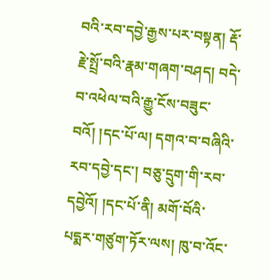བའི་རབ་དབྱེ་རྒྱས་པར་བསྟན། རྡོ་རྗེ་སྤྲོ་བའི་རྣམ་གཞག་བཤད། བདེ་བ་འཕེལ་བའི་རྒྱུ་ངོས་བཟུང་བའོ། །དང་པོ་ལ། དགའ་བ་བཞིའི་རབ་དབྱེ་དང་། བཅུ་དྲུག་གི་རབ་དབྱེའོ། །དང་པོ་ནི། མགོ་བོའི་པདྨར་གཙུག་ཏོར་ལས། ཁུ་བ་འོང་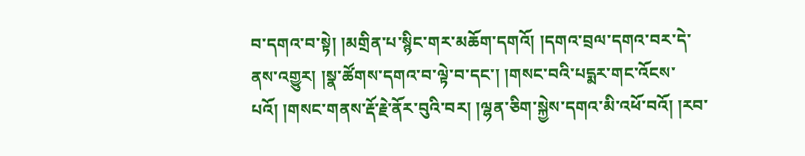བ་དགའ་བ་སྟེ། །མགྲིན་པ་སྙིང་གར་མཆོག་དགའོ། །དགའ་བྲལ་དགའ་བར་དེ་ནས་འགྱུར། །སྣ་ཚོགས་དགའ་བ་ལྟེ་བ་དང་། །གསང་བའི་པདྨར་གང་འོངས་པའོ། །གསང་གནས་རྡོ་རྗེ་ནོར་བུའི་བར། །ལྷན་ཅིག་སྐྱེས་དགའ་མི་འཕོ་བའོ། །རབ་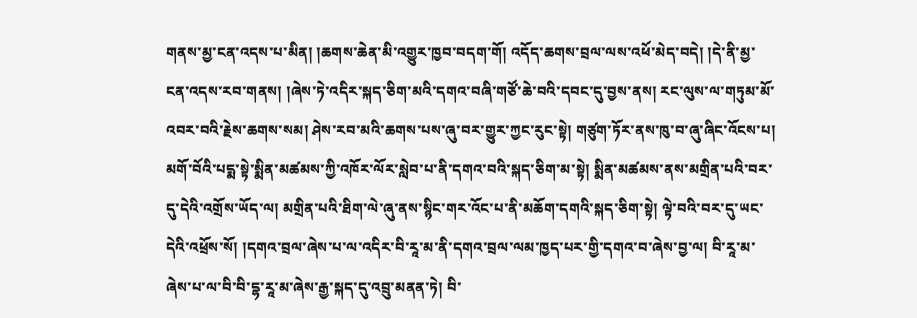གནས་མྱ་ངན་འདས་པ་མིན། །ཆགས་ཆེན་མི་འགྱུར་ཁྱབ་བདག་གོ། འདོད་ཆགས་བྲལ་ལས་འཕོ་མེད་བདེ། །དེ་ནི་མྱ་ངན་འདས་རབ་གནས། །ཞེས་ཏེ་འདིར་སྐད་ཅིག་མའི་དགའ་བཞི་གཙོ་ཆེ་བའི་དབང་དུ་བྱས་ནས། རང་ལུས་ལ་གཏུམ་མོ་འབར་བའི་རྗེས་ཆགས་སམ། ཤེས་རབ་མའི་ཆགས་པས་ཞུ་བར་གྱུར་ཀྱང་རུང་སྟེ། གཙུག་ཏོར་ནས་ཁུ་བ་ཞུ་ཞིང་འོངས་པ། མགོ་བོའི་པདྨ་སྟེ་སྨིན་མཚམས་ཀྱི་འཁོར་ལོར་སླེབ་པ་ནི་དགའ་བའི་སྐད་ཅིག་མ་སྟེ། སྨིན་མཚམས་ནས་མགྲིན་པའི་བར་དུ་དེའི་འགྲོས་ཡོད་ལ། མགྲིན་པའི་ཐིག་ལེ་ཞུ་ནས་སྙིང་གར་འོང་པ་ནི་མཆོག་དགའི་སྐད་ཅིག་སྟེ། ལྟེ་བའི་བར་དུ་ཡང་དེའི་འཕྲོས་སོ། །དགའ་བྲལ་ཞེས་པ་ལ་འདིར་བི་རཱ་མ་ནི་དགའ་བྲལ་ལམ་ཁྱད་པར་གྱི་དགའ་བ་ཞེས་བྱ་ལ། བི་རཱ་མ་ཞེས་པ་ལ་བི་བི་དྷ་རཱ་མ་ཞེས་རྒྱ་སྐད་དུ་འབྲུ་མནན་ཏེ། བི་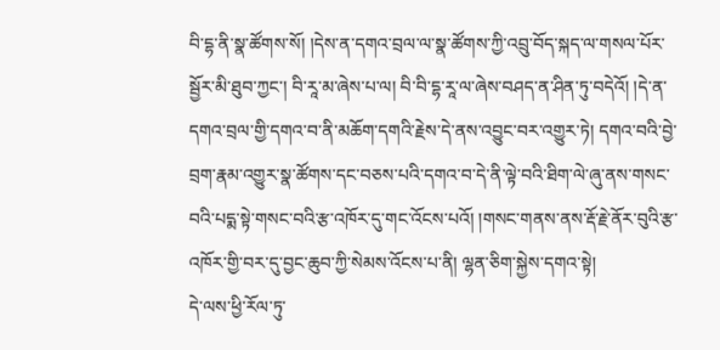བི་དྷ་ནི་སྣ་ཚོགས་སོ། །དེས་ན་དགའ་བྲལ་ལ་སྣ་ཚོགས་ཀྱི་འབྲུ་བོད་སྐད་ལ་གསལ་པོར་སྦྱོར་མི་ཐུབ་ཀྱང་། བི་རཱ་མ་ཞེས་པ་ལ། བི་བི་དྷ་རཱ་ལ་ཞེས་བཤད་ན་ཤིན་ཏུ་བདེའོ། །དེ་ན་དགའ་བྲལ་གྱི་དགའ་བ་ནི་མཆོག་དགའི་རྗེས་དེ་ནས་འབྱུང་བར་འགྱུར་ཏེ། དགའ་བའི་བྱེ་བྲག་རྣམ་འགྱུར་སྣ་ཚོགས་དང་བཅས་པའི་དགའ་བ་དེ་ནི་ལྟེ་བའི་ཐིག་ལེ་ཞུ་ནས་གསང་བའི་པདྨ་སྟེ་གསང་བའི་རྩ་འཁོར་དུ་གང་འོངས་པའོ། །གསང་གནས་ནས་རྡོ་རྗེ་ནོར་བུའི་རྩ་འཁོར་གྱི་བར་དུ་བྱང་ཆུབ་ཀྱི་སེམས་འོངས་པ་ནི། ལྷན་ཅིག་སྐྱེས་དགའ་སྟེ།
དེ་ལས་ཕྱི་རོལ་ཏུ་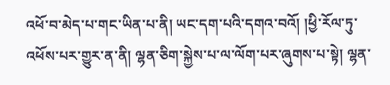འཕོ་བ་མེད་པ་གང་ཡིན་པ་ནི། ཡང་དག་པའི་དགའ་བའོ། །ཕྱི་རོལ་ཏུ་འཕོས་པར་གྱུར་ན་ནི། ལྷན་ཅིག་སྐྱེས་པ་ལ་ལོག་པར་ཞུགས་པ་སྟེ། ལྷན་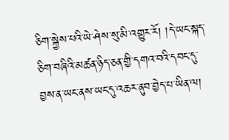ཅིག་སྐྱེས་པའི་ཡེ་ཤེས་སུ་མི་འགྱུར་རོ། །དེ་ཡང་སྐད་ཅིག་བཞིའི་མཚན་ཉིད་ཅན་གྱི་དགའ་བའི་དབང་དུ་བྱས་ན་ཡང་ནས་ཡང་དུ་འཆར་ནུབ་བྱེད་པ་ཡིན་ལ།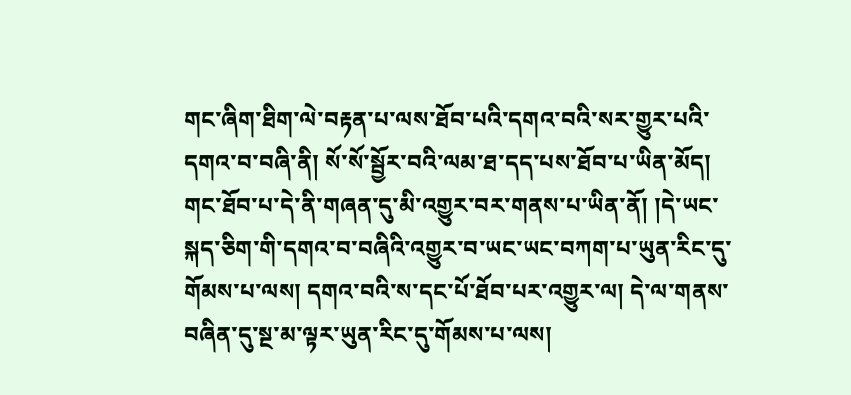གང་ཞིག་ཐིག་ལེ་བརྟན་པ་ལས་ཐོབ་པའི་དགའ་བའི་སར་གྱུར་པའི་དགའ་བ་བཞི་ནི། སོ་སོ་སྦྱོར་བའི་ལམ་ཐ་དད་པས་ཐོབ་པ་ཡིན་མོད། གང་ཐོབ་པ་དེ་ནི་གཞན་དུ་མི་འགྱུར་བར་གནས་པ་ཡིན་ནོ། །དེ་ཡང་སྐད་ཅིག་གི་དགའ་བ་བཞིའི་འགྱུར་བ་ཡང་ཡང་བཀག་པ་ཡུན་རིང་དུ་གོམས་པ་ལས། དགའ་བའི་ས་དང་པོ་ཐོབ་པར་འགྱུར་ལ། དེ་ལ་གནས་བཞིན་དུ་སྔ་མ་ལྟར་ཡུན་རིང་དུ་གོམས་པ་ལས།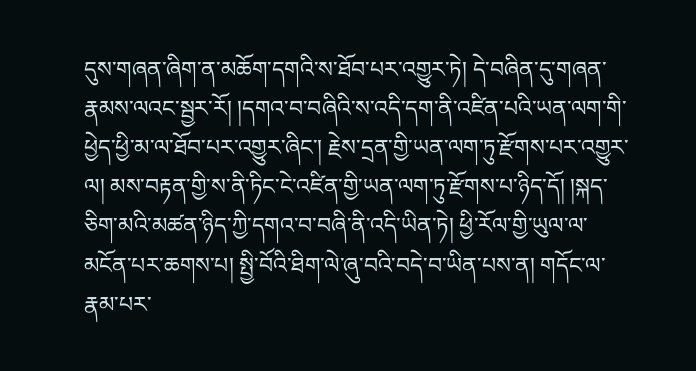དུས་གཞན་ཞིག་ན་མཆོག་དགའི་ས་ཐོབ་པར་འགྱུར་ཏེ། དེ་བཞིན་དུ་གཞན་རྣམས་ལའང་སྦྱར་རོ། །དགའ་བ་བཞིའི་ས་འདི་དག་ནི་འཛིན་པའི་ཡན་ལག་གི་ཕྱེད་ཕྱི་མ་ལ་ཐོབ་པར་འགྱུར་ཞིང་། རྗེས་དྲན་གྱི་ཡན་ལག་ཏུ་རྫོགས་པར་འགྱུར་ལ། མས་བརྟན་གྱི་ས་ནི་ཏིང་ངེ་འཛིན་གྱི་ཡན་ལག་ཏུ་རྫོགས་པ་ཉིད་དོ། །སྐད་ཅིག་མའི་མཚན་ཉིད་ཀྱི་དགའ་བ་བཞི་ནི་འདི་ཡིན་ཏེ། ཕྱི་རོལ་གྱི་ཡུལ་ལ་མངོན་པར་ཆགས་པ། སྤྱི་བོའི་ཐིག་ལེ་ཞུ་བའི་བདེ་བ་ཡིན་པས་ན། གདོང་ལ་རྣམ་པར་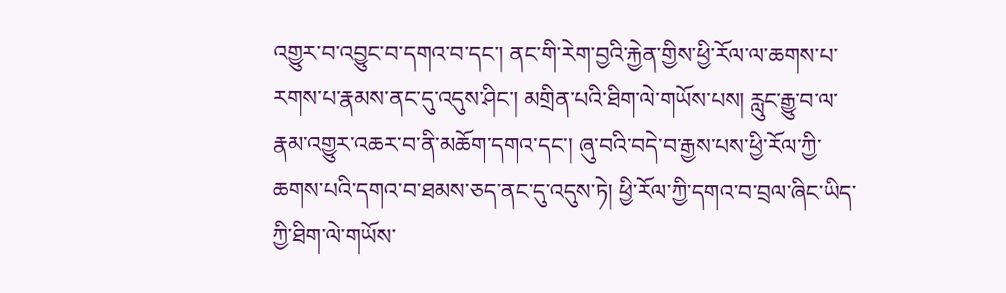འགྱུར་བ་འབྱུང་བ་དགའ་བ་དང་། ནང་གི་རེག་བྱའི་རྐྱེན་གྱིས་ཕྱི་རོལ་ལ་ཆགས་པ་རགས་པ་རྣམས་ནང་དུ་འདུས་ཤིང་། མགྲིན་པའི་ཐིག་ལེ་གཡོས་པས། རླུང་རྒྱུ་བ་ལ་རྣམ་འགྱུར་འཆར་བ་ནི་མཆོག་དགའ་དང་། ཞུ་བའི་བདེ་བ་རྒྱས་པས་ཕྱི་རོལ་ཀྱི་ཆགས་པའི་དགའ་བ་ཐམས་ཅད་ནང་དུ་འདུས་ཏེ། ཕྱི་རོལ་ཀྱི་དགའ་བ་བྲལ་ཞིང་ཡིད་ཀྱི་ཐིག་ལེ་གཡོས་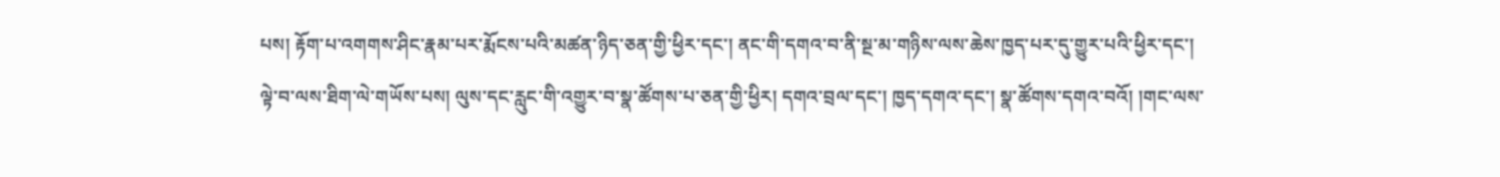པས། རྟོག་པ་འགགས་ཤིང་རྣམ་པར་རྨོངས་པའི་མཚན་ཉིད་ཅན་གྱི་ཕྱིར་དང་། ནང་གི་དགའ་བ་ནི་སྔ་མ་གཉིས་ལས་ཆེས་ཁྱད་པར་དུ་གྱུར་པའི་ཕྱིར་དང་། ལྟེ་བ་ལས་ཐིག་ལེ་གཡོས་པས། ལུས་དང་རླུང་གི་འགྱུར་བ་སྣ་ཚོགས་པ་ཅན་གྱི་ཕྱིར། དགའ་བྲལ་དང་། ཁྱད་དགའ་དང་། སྣ་ཚོགས་དགའ་བའོ། །གང་ལས་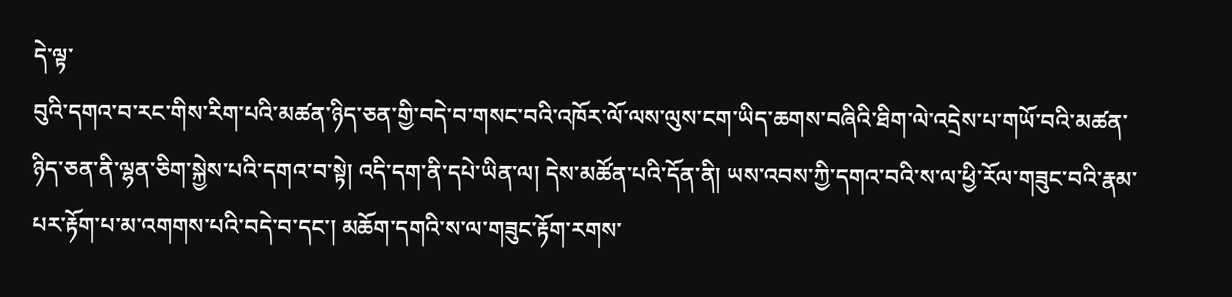དེ་ལྟ་
བུའི་དགའ་བ་རང་གིས་རིག་པའི་མཚན་ཉིད་ཅན་གྱི་བདེ་བ་གསང་བའི་འཁོར་ལོ་ལས་ལུས་ངག་ཡིད་ཆགས་བཞིའི་ཐིག་ལེ་འདྲེས་པ་གཡོ་བའི་མཚན་ཉིད་ཅན་ནི་ལྷན་ཅིག་སྐྱེས་པའི་དགའ་བ་སྟེ། འདི་དག་ནི་དཔེ་ཡིན་ལ། དེས་མཚོན་པའི་དོན་ནི། ཡས་འབས་ཀྱི་དགའ་བའི་ས་ལ་ཕྱི་རོལ་གཟུང་བའི་རྣམ་པར་རྟོག་པ་མ་འགགས་པའི་བདེ་བ་དང་། མཆོག་དགའི་ས་ལ་གཟུང་རྟོག་རགས་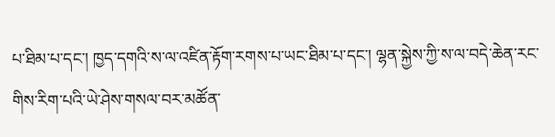པ་ཐིམ་པ་དང་། ཁྱད་དགའི་ས་ལ་འཛིན་རྟོག་རགས་པ་ཡང་ཐིམ་པ་དང་། ལྷན་སྐྱེས་ཀྱི་ས་ལ་བདེ་ཆེན་རང་གིས་རིག་པའི་ཡེ་ཤེས་གསལ་བར་མཚོན་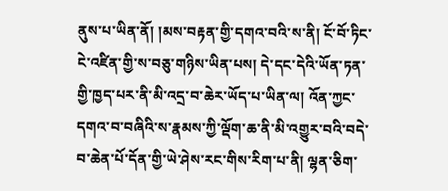ནུས་པ་ཡིན་ནོ། །མས་བརྟན་གྱི་དགའ་བའི་ས་ནི། ངོ་བོ་ཏིང་ངེ་འཛིན་གྱི་ས་བཅུ་གཉིས་ཡིན་པས། དེ་དང་དེའི་ཡོན་ཏན་གྱི་ཁྱད་པར་ནི་མི་འདྲ་བ་ཆེར་ཡོད་པ་ཡིན་ལ། འོན་ཀྱང་དགའ་བ་བཞིའི་ས་རྣམས་ཀྱི་ལྡོག་ཆ་ནི་མི་འགྱུར་བའི་བདེ་བ་ཆེན་པོ་དོན་གྱི་ཡེ་ཤེས་རང་གིས་རིག་པ་ནི། ལྷན་ཅིག་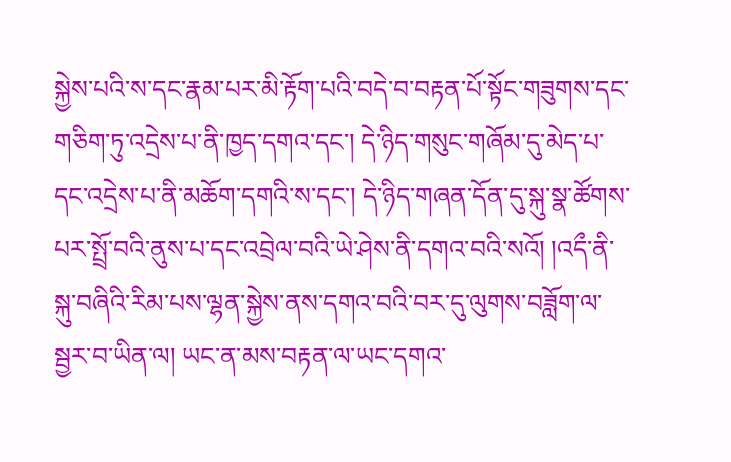སྐྱེས་པའི་ས་དང་རྣམ་པར་མི་རྟོག་པའི་བདེ་བ་བརྟན་པོ་སྟོང་གཟུགས་དང་གཅིག་ཏུ་འདྲེས་པ་ནི་ཁྱད་དགའ་དང་། དེ་ཉིད་གསུང་གཞོམ་དུ་མེད་པ་དང་འདྲེས་པ་ནི་མཆོག་དགའི་ས་དང་། དེ་ཉིད་གཞན་དོན་དུ་སྐུ་སྣ་ཚོགས་པར་སྤྲོ་བའི་ནུས་པ་དང་འབྲེལ་བའི་ཡེ་ཤེས་ནི་དགའ་བའི་སའོ། །འདྀ་ནི་སྐུ་བཞིའི་རིམ་པས་ལྷན་སྐྱེས་ནས་དགའ་བའི་བར་དུ་ལུགས་བཟློག་ལ་སྦྱར་བ་ཡིན་ལ། ཡང་ན་མས་བརྟན་ལ་ཡང་དགའ་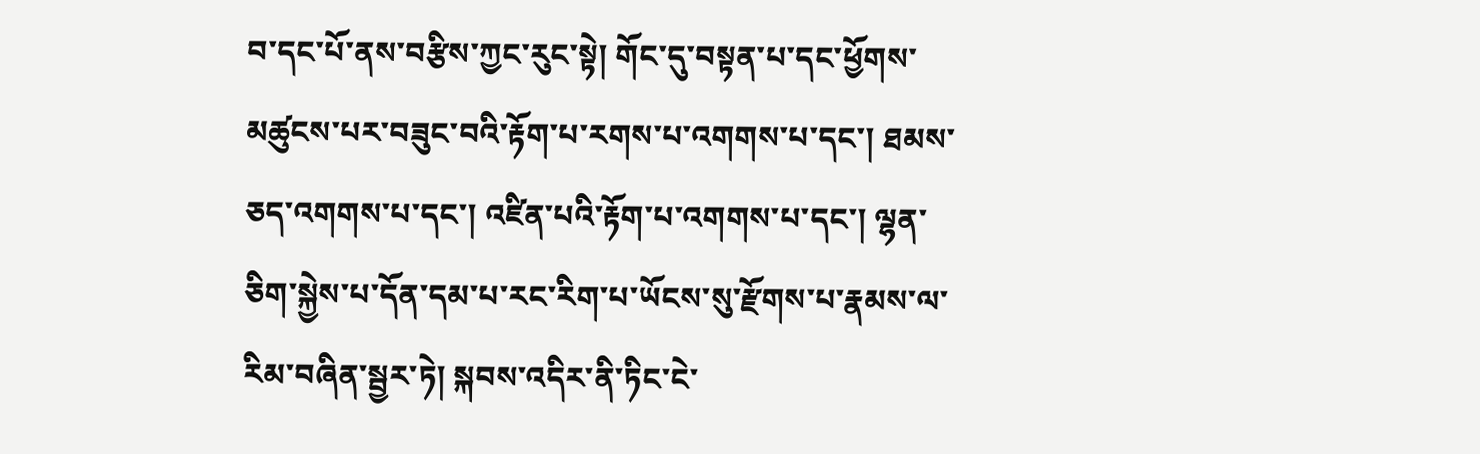བ་དང་པོ་ནས་བརྩིས་ཀྱང་རུང་སྟེ། གོང་དུ་བསྟན་པ་དང་ཕྱོགས་མཚུངས་པར་བཟུང་བའི་རྟོག་པ་རགས་པ་འགགས་པ་དང་། ཐམས་ཅད་འགགས་པ་དང་། འཛིན་པའི་རྟོག་པ་འགགས་པ་དང་། ལྷན་ཅིག་སྐྱེས་པ་དོན་དམ་པ་རང་རིག་པ་ཡོངས་སུ་རྫོགས་པ་རྣམས་ལ་རིམ་བཞིན་སྦྱར་ཏེ། སྐབས་འདིར་ནི་ཏིང་ངེ་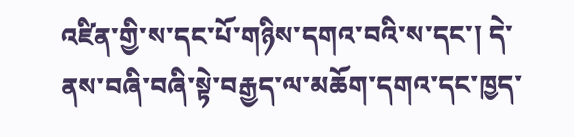འཛིན་གྱི་ས་དང་པོ་གཉིས་དགའ་བའི་ས་དང་། དེ་ནས་བཞི་བཞི་སྟེ་བརྒྱད་ལ་མཆོག་དགའ་དང་ཁྱད་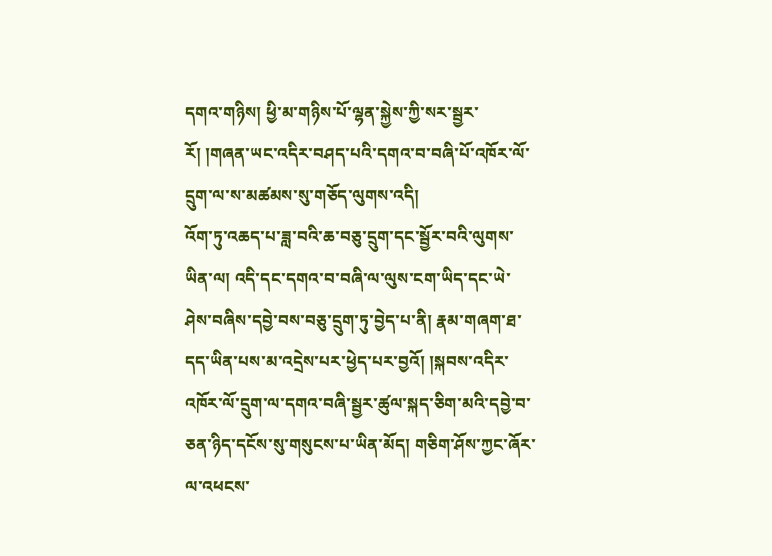དགའ་གཉིས། ཕྱི་མ་གཉིས་པོ་ལྷན་སྐྱེས་ཀྱི་སར་སྦྱར་རོ། །གཞན་ཡང་འདིར་བཤད་པའི་དགའ་བ་བཞི་པོ་འཁོར་ལོ་དྲུག་ལ་ས་མཚམས་སུ་གཅོད་ལུགས་འདི།
འོག་ཏུ་འཆད་པ་ཟླ་བའི་ཆ་བཅུ་དྲུག་དང་སྦྱོར་བའི་ལུགས་ཡིན་ལ། འདི་དང་དགའ་བ་བཞི་ལ་ལུས་ངག་ཡིད་དང་ཡེ་ཤེས་བཞིས་དབྱེ་བས་བཅུ་དྲུག་ཏུ་བྱེད་པ་ནི། རྣམ་གཞག་ཐ་དད་ཡིན་པས་མ་འདྲེས་པར་ཕྱེད་པར་བྱའོ། །སྐབས་འདིར་འཁོར་ལོ་དྲུག་ལ་དགའ་བཞི་སྦྱར་ཚུལ་སྐད་ཅིག་མའི་དབྱེ་བ་ཅན་ཉིད་དངོས་སུ་གསུངས་པ་ཡིན་མོད། གཅིག་ཤོས་ཀྱང་ཞོར་ལ་འཕངས་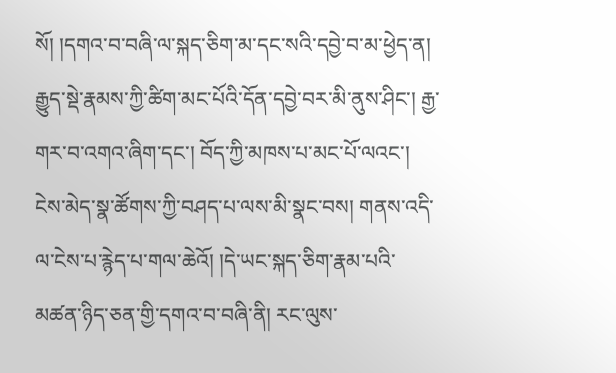སོ། །དགའ་བ་བཞི་ལ་སྐད་ཅིག་མ་དང་སའི་དབྱེ་བ་མ་ཕྱེད་ན། རྒྱུད་སྡེ་རྣམས་ཀྱི་ཚིག་མང་པོའི་དོན་དབྱེ་བར་མི་ནུས་ཤིང་། རྒྱ་གར་བ་འགའ་ཞིག་དང་། བོད་ཀྱི་མཁས་པ་མང་པོ་ལའང་། ངེས་མེད་སྣ་ཚོགས་ཀྱི་བཤད་པ་ལས་མི་སྣང་བས། གནས་འདི་ལ་ངེས་པ་རྙེད་པ་གལ་ཆེའོ། །དེ་ཡང་སྐད་ཅིག་རྣམ་པའི་མཚན་ཉིད་ཅན་གྱི་དགའ་བ་བཞི་ནི། རང་ལུས་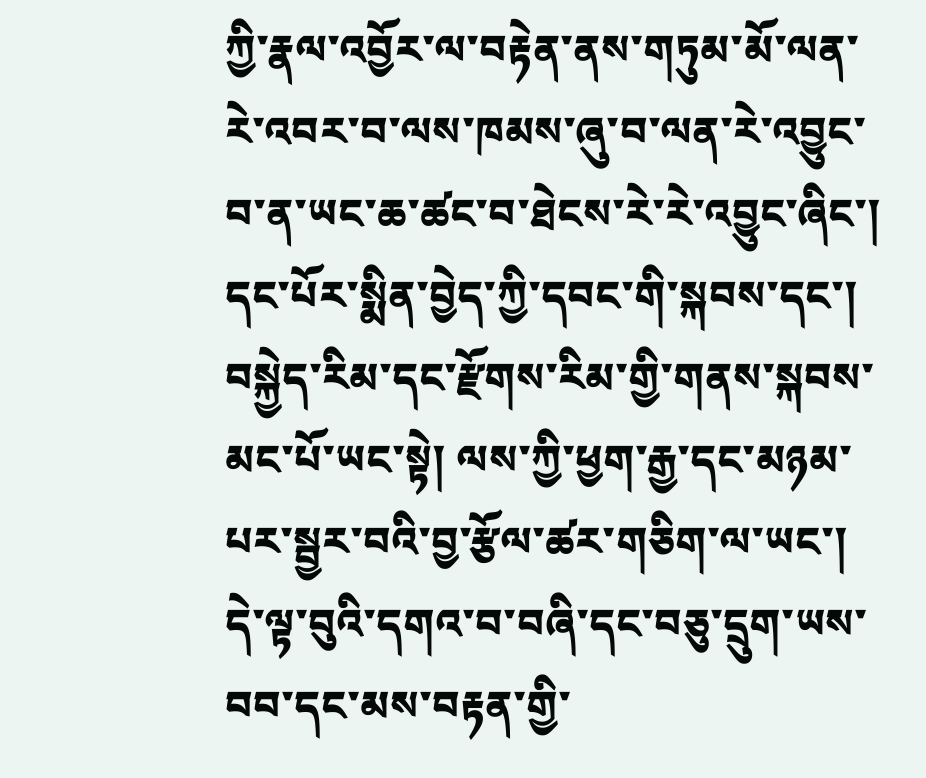ཀྱི་རྣལ་འབྱོར་ལ་བརྟེན་ནས་གཏུམ་མོ་ལན་རེ་འབར་བ་ལས་ཁམས་ཞུ་བ་ལན་རེ་འབྱུང་བ་ན་ཡང་ཆ་ཚང་བ་ཐེངས་རེ་རེ་འབྱུང་ཞིང་། དང་པོར་སྨིན་བྱེད་ཀྱི་དབང་གི་སྐབས་དང་། བསྐྱེད་རིམ་དང་རྫོགས་རིམ་གྱི་གནས་སྐབས་མང་པོ་ཡང་སྟེ། ལས་ཀྱི་ཕྱག་རྒྱ་དང་མཉམ་པར་སྦྱར་བའི་བྱ་རྩོལ་ཚར་གཅིག་ལ་ཡང་། དེ་ལྟ་བུའི་དགའ་བ་བཞི་དང་བཅུ་དྲུག་ཡས་བབ་དང་མས་བརྟན་གྱི་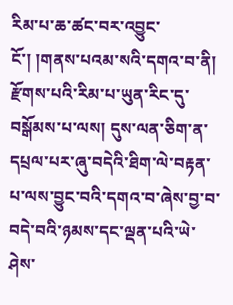རིམ་པ་ཆ་ཚང་བར་འབྱུང་ངོ་། །གནས་པའམ་སའི་དགའ་བ་ནི། རྫོགས་པའི་རིམ་པ་ཡུན་རིང་དུ་བསྒོམས་པ་ལས། དུས་ལན་ཅིག་ན་དཔྲལ་པར་ཞུ་བདེའི་ཐིག་ལེ་བརྟན་པ་ལས་བྱུང་བའི་དགའ་བ་ཞེས་བྱ་བ་བདེ་བའི་ཉམས་དང་ལྡན་པའི་ཡེ་ཤེས་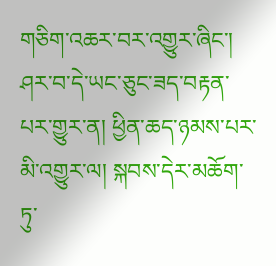གཅིག་འཆར་བར་འགྱུར་ཞིང་། ཤར་བ་དེ་ཡང་ཅུང་ཟད་བརྟན་པར་གྱུར་ན། ཕྱིན་ཆད་ཉམས་པར་མི་འགྱུར་ལ། སྐབས་དེར་མཆོག་ཏུ་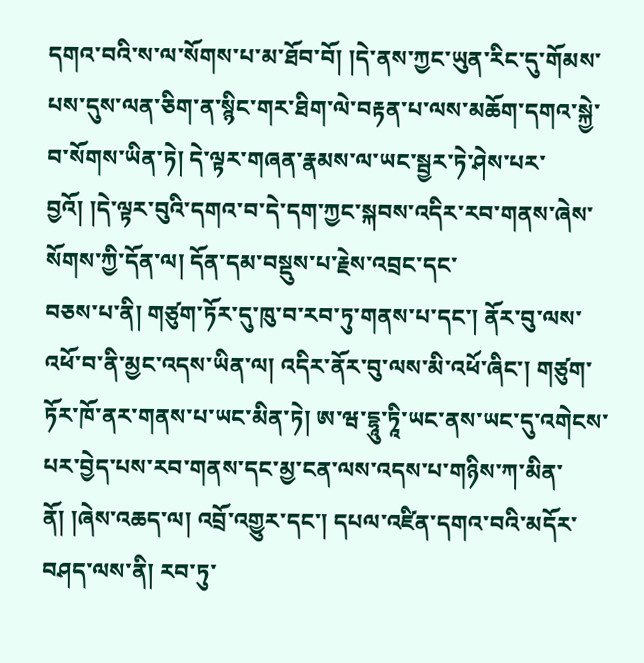དགའ་བའི་ས་ལ་སོགས་པ་མ་ཐོབ་བོ། །དེ་ནས་ཀྱང་ཡུན་རིང་དུ་གོམས་པས་དུས་ལན་ཅིག་ན་སྙིང་གར་ཐིག་ལེ་བརྟན་པ་ལས་མཆོག་དགའ་སྐྱེ་བ་སོགས་ཡིན་ཏེ། དེ་ལྟར་གཞན་རྣམས་ལ་ཡང་སྦྱར་ཏེ་ཤེས་པར་བྱའོ། །དེ་ལྟར་བུའི་དགའ་བ་དེ་དག་ཀྱང་སྐབས་འདིར་རབ་གནས་ཞེས་སོགས་ཀྱི་དོན་ལ། དོན་དམ་བསྡུས་པ་རྗེས་འབྲང་དང་
བཅས་པ་ནི། གཙུག་ཏོར་དུ་ཁུ་བ་རབ་ཏུ་གནས་པ་དང་། ནོར་བུ་ལས་འཕོ་བ་ནི་མྱང་འདས་ཡིན་ལ། འདིར་ནོར་བུ་ལས་མི་འཕོ་ཞིང་། གཙུག་ཏོར་ཁོ་ནར་གནས་པ་ཡང་མིན་ཏེ། ཨ་ཝ་དྷཱུ་ཏཱི་ཡང་ནས་ཡང་དུ་འགེངས་པར་བྱེད་པས་རབ་གནས་དང་མྱ་ངན་ལས་འདས་པ་གཉིས་ཀ་མིན་ནོ། །ཞེས་འཆད་ལ། འབྲོ་འགྱུར་དང་། དཔལ་འཛིན་དགའ་བའི་མདོར་བཤད་ལས་ནི། རབ་ཏུ་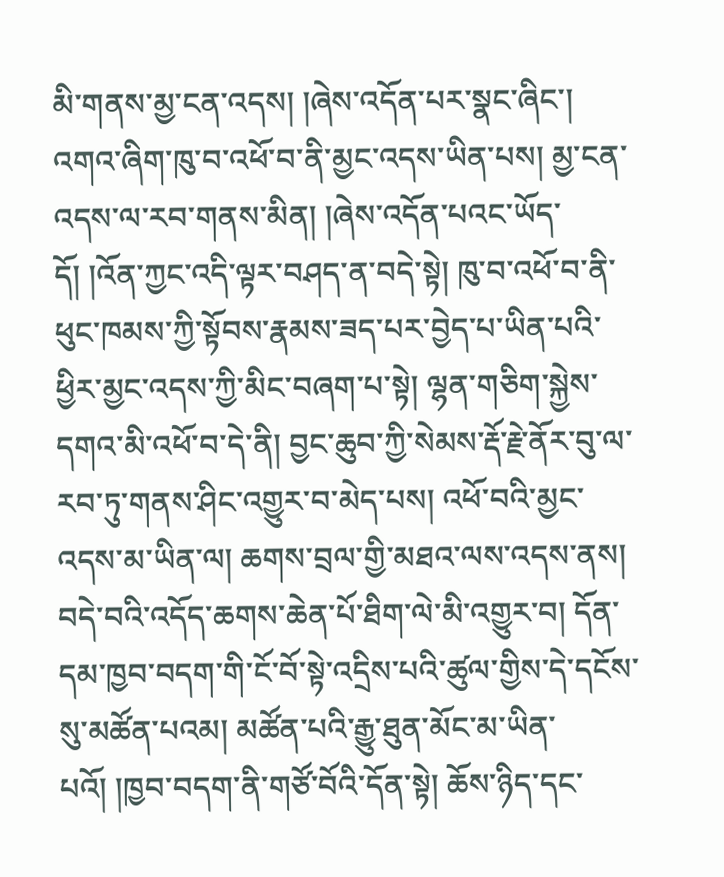མི་གནས་མྱ་ངན་འདས། །ཞེས་འདོན་པར་སྣང་ཞིང་། འགའ་ཞིག་ཁུ་བ་འཕོ་བ་ནི་མྱང་འདས་ཡིན་པས། མྱ་ངན་འདས་ལ་རབ་གནས་མིན། །ཞེས་འདོན་པའང་ཡོད་དོ། །འོན་ཀྱང་འདི་ལྟར་བཤད་ན་བདེ་སྟེ། ཁུ་བ་འཕོ་བ་ནི་ཕུང་ཁམས་ཀྱི་སྟོབས་རྣམས་ཟད་པར་བྱེད་པ་ཡིན་པའི་ཕྱིར་མྱང་འདས་ཀྱི་མིང་བཞག་པ་སྟེ། ལྷན་གཅིག་སྐྱེས་དགའ་མི་འཕོ་བ་དེ་ནི། བྱང་ཆུབ་ཀྱི་སེམས་རྡོ་རྗེ་ནོར་བུ་ལ་རབ་ཏུ་གནས་ཤིང་འགྱུར་བ་མེད་པས། འཕོ་བའི་མྱང་འདས་མ་ཡིན་ལ། ཆགས་བྲལ་གྱི་མཐའ་ལས་འདས་ནས། བདེ་བའི་འདོད་ཆགས་ཆེན་པོ་ཐིག་ལེ་མི་འགྱུར་བ། དོན་དམ་ཁྱབ་བདག་གི་ངོ་བོ་སྟེ་འདྲིས་པའི་ཚུལ་གྱིས་དེ་དངོས་སུ་མཚོན་པའམ། མཚོན་པའི་རྒྱུ་ཐུན་མོང་མ་ཡིན་པའོ། །ཁྱབ་བདག་ནི་གཙོ་བོའི་དོན་སྟེ། ཆོས་ཉིད་དང་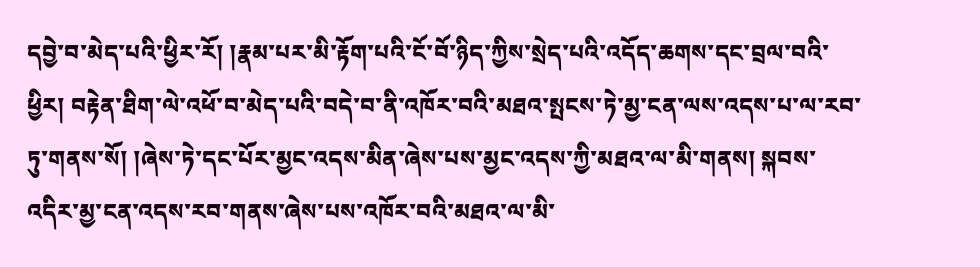དབྱེ་བ་མེད་པའི་ཕྱིར་རོ། །རྣམ་པར་མི་རྟོག་པའི་ངོ་བོ་ཉིད་ཀྱིས་སྲེད་པའི་འདོད་ཆགས་དང་བྲལ་བའི་ཕྱིར། བརྟེན་ཐིག་ལེ་འཕོ་བ་མེད་པའི་བདེ་བ་ནི་འཁོར་བའི་མཐའ་སྤངས་ཏེ་མྱ་ངན་ལས་འདས་པ་ལ་རབ་ཏུ་གནས་སོ། །ཞེས་ཏེ་དང་པོར་མྱང་འདས་མིན་ཞེས་པས་མྱང་འདས་ཀྱི་མཐའ་ལ་མི་གནས། སྐབས་འདིར་མྱ་ངན་འདས་རབ་གནས་ཞེས་པས་འཁོར་བའི་མཐའ་ལ་མི་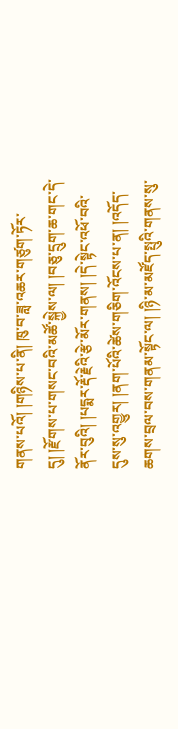གནས་པའོ། །གཉིས་པ་ནི། ཁུ་བ་ཟླ་འཆར་གཙུག་ཏོར་དུ། །རྫོགས་པ་གསང་བའི་མཚོ་སྐྱེས་ལ། །བཅུ་དྲུག་ཆ་གང་དེ་ནོར་བུའི། །པདྨར་རྡོ་རྗེའི་རྩེ་མོར་གནས། །དེ་སྟེང་འཕོ་བའི་དུས་སུ་འགྱུར། །ནག་པོའི་ཚེས་གཅིག་འོངས་པ་ན། །འདོད་ཆགས་བྲལ་བས་གནམ་སྟོང་ལ། །ཉི་མ་མཛོད་སྤུའི་གནས་སུ་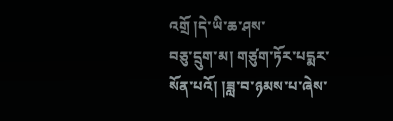འགྲོ །དེ་ཡི་ཆ་ཤས་
བཅུ་དྲུག་མ། གཙུག་ཏོར་པདྨར་སོན་པའོ། །ཟླ་བ་ཉམས་པ་ཞེས་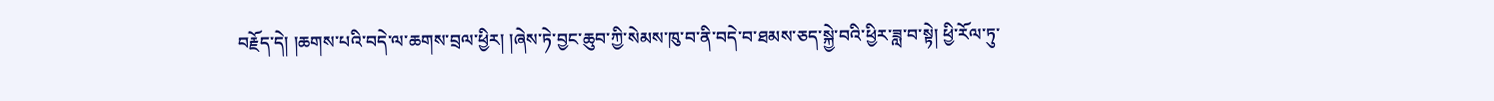བརྗོད་དེ། །ཆགས་པའི་བདེ་ལ་ཆགས་བྲལ་ཕྱིར། །ཞེས་ཏེ་བྱང་ཆུབ་ཀྱི་སེམས་ཁུ་བ་ནི་བདེ་བ་ཐམས་ཅད་སྐྱེ་བའི་ཕྱིར་ཟླ་བ་སྟེ། ཕྱི་རོལ་ཏུ་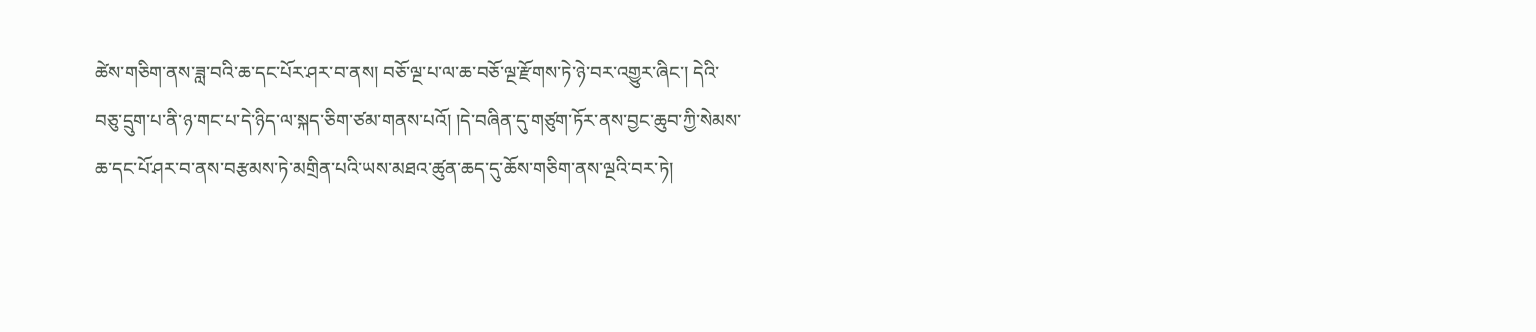ཚེས་གཅིག་ནས་ཟླ་བའི་ཆ་དང་པོར་ཤར་བ་ནས། བཅོ་ལྔ་པ་ལ་ཆ་བཅོ་ལྔ་རྫོགས་ཏེ་ཉེ་བར་འགྱུར་ཞིང་། དེའི་བཅུ་དྲུག་པ་ནི་ཉ་གང་པ་དེ་ཉིད་ལ་སྐད་ཅིག་ཙམ་གནས་པའོ། །དེ་བཞིན་དུ་གཙུག་ཏོར་ནས་བྱང་ཆུབ་ཀྱི་སེམས་ཆ་དང་པོ་ཤར་བ་ནས་བརྩམས་ཏེ་མགྲིན་པའི་ཡས་མཐའ་ཚུན་ཆད་དུ་ཆོས་གཅིག་ནས་ལྔའི་བར་ཏེ།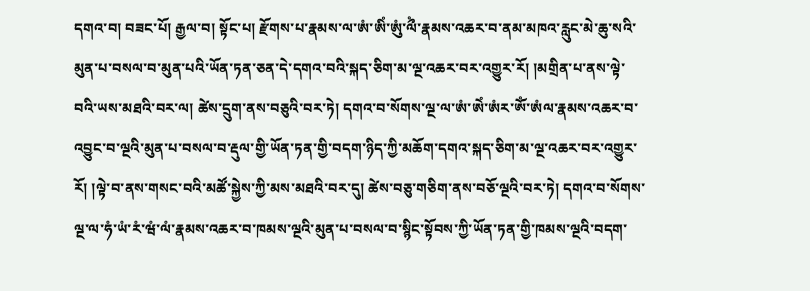དགའ་བ། བཟང་པོ། རྒྱལ་བ། སྟོང་པ། རྫོགས་པ་རྣམས་ལ་ཨཾ་ཨིཾ་ཨུཾ་ལྀཾ་རྣམས་འཆར་བ་ནམ་མཁའ་རླུང་མེ་ཆུ་སའི་མུན་པ་བསལ་བ་མུན་པའི་ཡོན་ཏན་ཅན་དེ་དགའ་བའི་སྐད་ཅིག་མ་ལྔ་འཆར་བར་འགྱུར་རོ། །མགྲིན་པ་ནས་ལྟེ་བའི་ཡས་མཐའི་བར་ལ། ཚེས་དྲུག་ནས་བཅུའི་བར་ཏེ། དགའ་བ་སོགས་ལྔ་ལ་ཨཾ་ཨེཾ་ཨཾར་ཨོཾ་ཨཾལ་རྣམས་འཆར་བ་འབྱུང་བ་ལྔའི་མུན་པ་བསལ་བ་རྡུལ་གྱི་ཡོན་ཏན་གྱི་བདག་ཉིད་ཀྱི་མཆོག་དགའ་སྐད་ཅིག་མ་ལྔ་འཆར་བར་འགྱུར་རོ། །ལྟེ་བ་ནས་གསང་བའི་མཚོ་སྐྱེས་ཀྱི་མས་མཐའི་བར་དུ། ཚེས་བཅུ་གཅིག་ནས་བཅོ་ལྔའི་བར་ཏེ། དགའ་བ་སོགས་ལྔ་ལ་ཧཾ་ཡཾ་རཾ་ཝཾ་ལཾ་རྣམས་འཆར་བ་ཁམས་ལྔའི་མུན་པ་བསལ་བ་སྙིང་སྟོབས་ཀྱི་ཡོན་ཏན་གྱི་ཁམས་ལྔའི་བདག་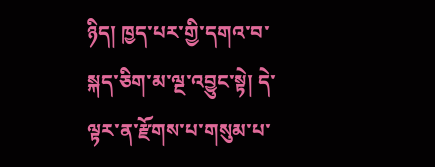ཉིད། ཁྱད་པར་གྱི་དགའ་བ་སྐད་ཅིག་མ་ལྔ་འབྱུང་སྟེ། དེ་ལྟར་ན་རྫོགས་པ་གསུམ་པ་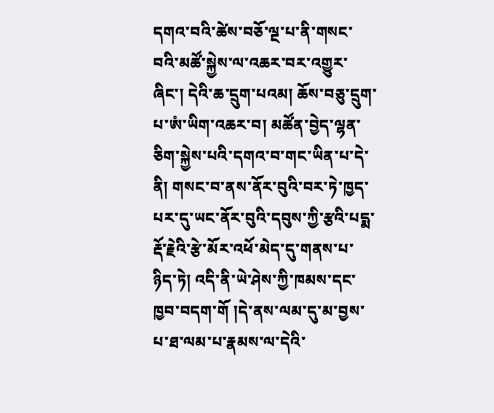དགའ་བའི་ཚེས་བཅོ་ལྔ་པ་ནི་གསང་བའི་མཚོ་སྐྱེས་ལ་འཆར་བར་འགྱུར་ཞིང་། དེའི་ཆ་དྲུག་པའམ། ཆོས་བཅུ་དྲུག་པ་ཨཾ་ཡིག་འཆར་བ། མཚོན་བྱེད་ལྷན་ཅིག་སྐྱེས་པའི་དགའ་བ་གང་ཡིན་པ་དེ་ནི། གསང་བ་ནས་ནོར་བུའི་བར་ཏེ་ཁྱད་པར་དུ་ཡང་ནོར་བུའི་དབུས་ཀྱི་རྩའི་པདྨ་རྡོ་རྗེའི་རྩེ་མོར་འཕོ་མེད་དུ་གནས་པ་ཉིད་ཏེ། འདི་ནི་ཡེ་ཤེས་ཀྱི་ཁམས་དང་ཁྱབ་བདག་གོ །དེ་ནས་ལམ་དུ་མ་བྱས་པ་ཐ་ལམ་པ་རྣམས་ལ་དེའི་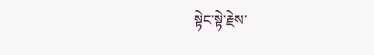སྟེང་སྟེ་རྗེས་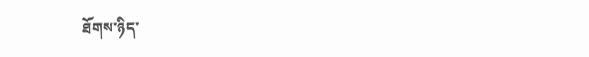ཐོགས་ཉིད་